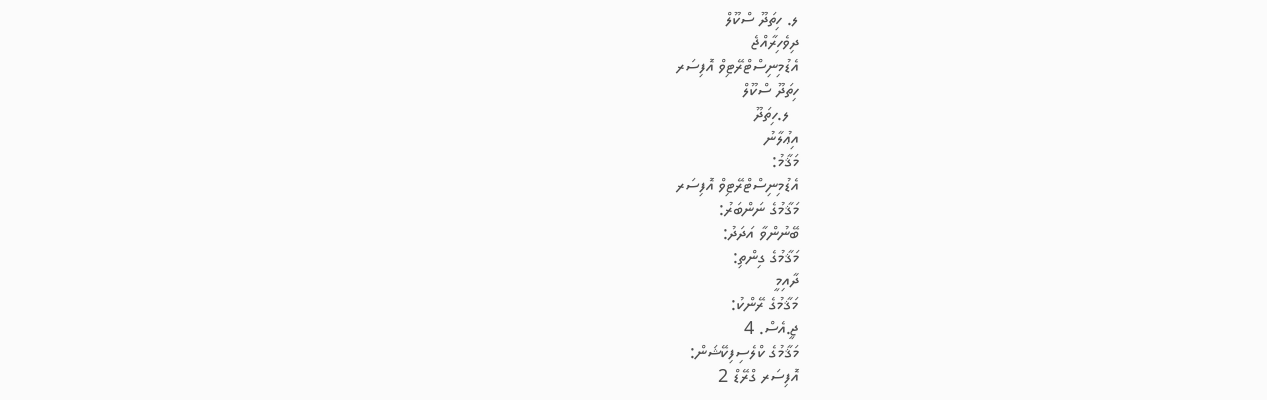ލ. ހިތަދޫ ސްކޫލް
ދިވެހިރާއްޖެ
އެޑުމިނިސްޓްރޭޓިވް އޮފިސަރ
ހިތަދޫ ސްކޫލް
  ލ.ހިތަދޫ
އިޢުލާނު
މަޤާމު:
އެޑުމިނިސްޓްރޭޓިވް އޮފިސަރ
މަޤާމުގެ ނަންބަރު:
ބޭނުންވާ އަދަދު:
މަޤާމުގެ ގިންތި:
ދާއިމީ
މަޤާމުގެ ރޭންކު:
ޖީ.އެސް. 4
މަޤާމުގެ ކްލެސިފިކޭޝަން:
އޮފިސަރ ގްރޭޑް 2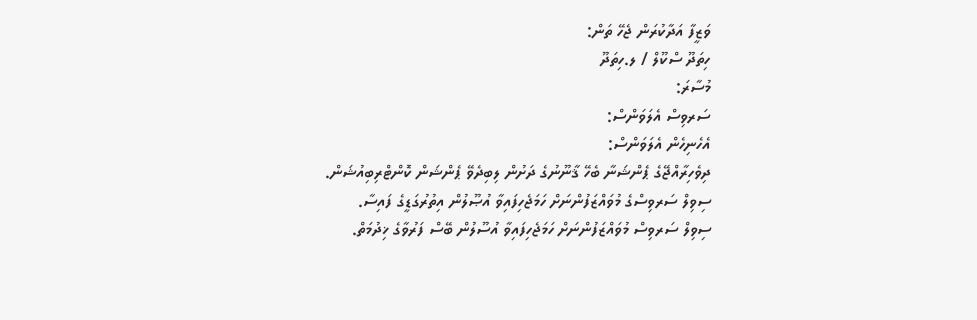ވަޒީފާ އަދާކުރަން ޖެހޭ ތަން:
ހިތަދޫ ސްކޫލް / ލ.ހިތަދޫ
މުސާރަ:
ސަރވިސް އެލަވަންސް:
އެހެނިހެން އެލަވަންސް:
ދިވެހިރާއްޖޭގެ ޕެންޝަނާ ބެހޭ ޤާނޫނުގެ ދަށުން ލިބިދެވޭ ޕެންޝަން ކޮންޓްރިބިއުޝަން.
ސިވިލް ސަރވިސްގެ މުވައްޒަފުންނަށް ހަމަޖެހިފައިވާ އުޞޫލުން އިތުރުގަޑީގެ ފައިސާ.
ސިވިލް ސަރވިސް މުވައްޒަފުންނަށް ހަމަޖެހިފައިވާ އުސޫލުން ބޭސް ފަރުވާގެ ޚިދުމަތް.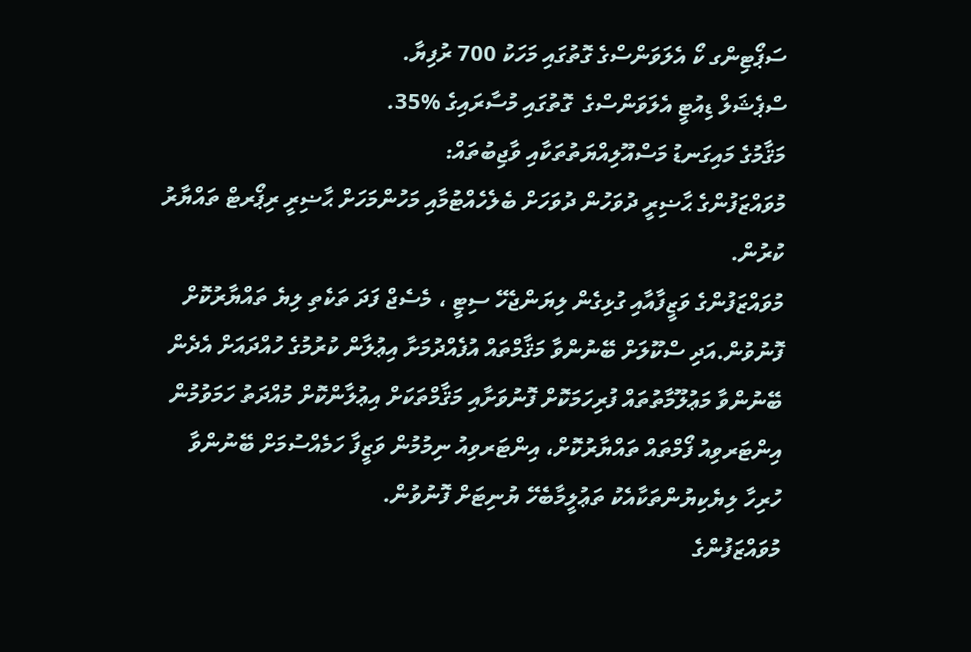ސަޕޯޓިންގ ކޯ އެލަވަންސްގެ ގޮތުގައި މަހަކު 700 ރުފިޔާ.
ސްޕެޝަލް ޑިއުޓީ އެލަވަންސްގެ  ގޮތުގައި މުސާރައިގެ %35.
މަޤާމުގެ މައިގަނޑު މަސްއޫލިއްޔަތުތަކާއި ވާޖިބުތައް:
މުވައްޒަފުންގެ ޙާޟިރީ ދުވަހުން ދުވަހަށް ބެލެހެއްޓުމާއި މަހުންމަހަށް ޙާޟިރީ ރިޕޯރޓް ތައްޔާރު ކުރުން.
މުވައްޒަފުންގެ ވަޒީފާއާއި ގުޅިގެން ލިޔަންޖެހޭ ސިޓީ ، މެސެޖް ފަދަ ތަކެތި ލިޔެ ތައްޔާރުކޮށް ފޮނުވުން.އަދި ސްކޫލަށް ބޭނުންވާ މަޤާމްތައް އުފެއްދުމަށާ އިޢުލާން ކުރުމުގެ ހުއްދައަށް އެދެން ބޭނުންވާ މަޢުލޫމާތުތައް ފުރިހަމަކޮށް ފޮނުވަށާއި މަޤާމްތަކަށް އިޢުލާންކޮށް މުއްދަތު ހަމަވުމުން އިންޓަރވިއު ފޯމްތައް ތައްޔާރުކޮށް، އިންޓަރވިއު ނިމުމުން ވަޒީފާ ހަމެއްސުމަށް ބޭނުންވާ
ހުރިހާ ލިޔެކިޔުންތަކާއެކު ތަޢުލީމާބެހޭ ޔުނިޓަށް ފޮނުވުން.
މުވައްޒަފުންގެ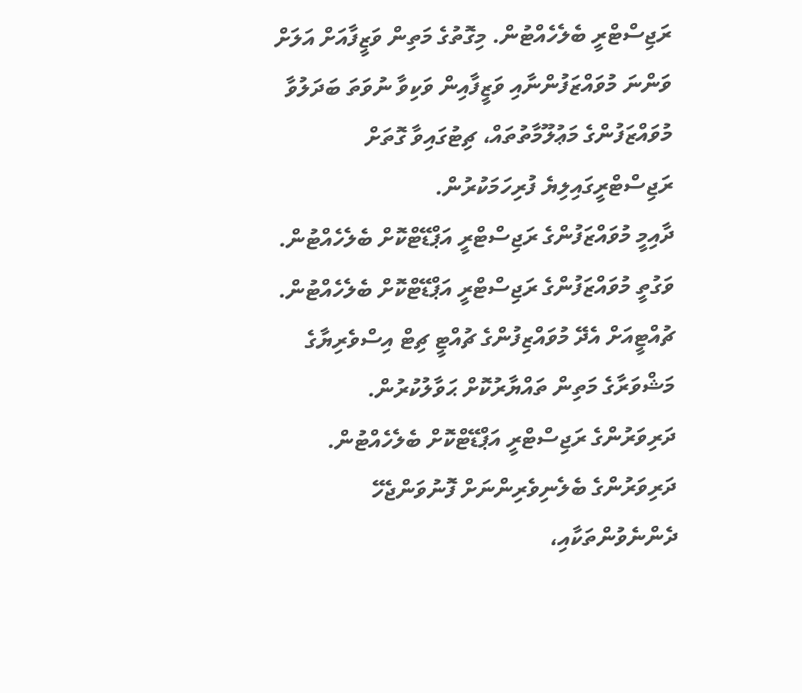ރަޖިސްޓްރީ ބެލެހެއްޓުން. މިގޮތުގެ މަތިން ވަޒީފާއަށް އަލަށް ވަންނަ މުވައްޒަފުންނާއި ވަޒީފާއިން ވަކިވާ ނުވަތަ ބަދަލުވާ މުވައްޒަފުންގެ މަޢުލޫމާތުތައް، ޗިޓުގައިވާ ގޮތަށް ރަޖިސްޓްރީގައިލިޔެ ފުރިހަމަކުރުން.
ދާއިމީ މުވައްޒަފުންގެ ރަޖިސްޓްރީ އަޕްޑޭޓްކޮށް ބެލެހެއްޓުން.
ވަގުތީ މުވައްޒަފުންގެ ރަޖިސްޓްރީ އަޕްޑޭޓްކޮށް ބެލެހެއްޓުން.
ޗުއްޓީއަށް އެދޭ މުވައްޒިފުންގެ ޗުއްޓީ ޗިޓް އިސްވެރިޔާގެ މަޝްވަރާގެ މަތިން ތައްޔާރުކޮށް ޙަވާލުކުރުން.
ދަރިވަރުންގެ ރަޖިސްޓްރީ އަޕްޑޭޓްކޮށް ބެލެހެއްޓުން.
ދަރިވަރުންގެ ބެލެނިވެރިންނަށް ފޮނުވަންޖެހޭ ދެންނެވުންތަކާއި،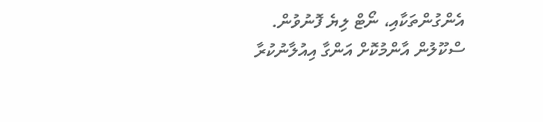އެންގުންތަކާއި، ނޯޓް ލިޔެ ފޮނުވުން.
ސްކޫލުން އާންމުކޮށް އަންގާ އިއުލާނުކުރާ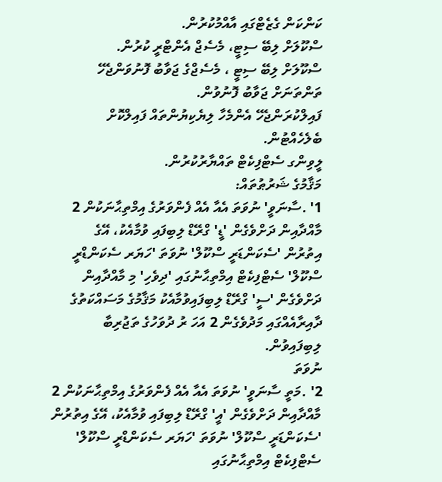ކަންކަން ގެޒެޓްގައި އާއްމުކުރުން.
ސްކޫލަށް ލިބޭ ސިޓީ، މެސެޖް އެންޓްރީ ކުރުން.
ސްކޫލަށް ލިބޭ ސިޓީ ، މެސެޖްގެ ޖަވާބު ފޮނުވަންޖެހޭ ތަންތަނަށް ޖަވާބު ފޮނުވުން.
ފައިލްކުރަންޖެހޭ އެންމެހާ ލިޔެކިޔުންތައް ފައިލްކޮށް ބެލެހެއްޓުން.
ލީވިންގ ސެޓްފިކެޓް ތައްޔާރުކުރުން.
މަޤާމުގެ ޝަރުޠުތައް:
1' .ސާނަވީ' ނުވަތަ އެއާ އެއް ފެންވަރުގެ އިމްތިޙާނަކުން 2 މާއްދާއިން ދަށްވެގެން 'ޑީ' ގްރޭޑް ލިބިފައި ވުމާއެކު، އޭގެ
އިތުރުން 'ސެކަންޑަރީ ސްކޫލް' ނުވަތަ 'ހަޔަރ ސެކަންޑްރީ ސްކޫލް' ސެޓްފިކެޓް އިމްތިޙާނުގައި 'ދިވެހި' މި މާއްދާއިން
ދަށްވެގެން 'ސީ' ގްރޭޑް ލިބިފައިވުމާއެކު މަޤާމުގެ މަސައްކަތުގެ ދާއިރާއެއްގައި މަދުވެގެން 2 އަހަ ރު ދުވަހުގެ ތަޖުރިބާ
ލިބިފައިވުން.
ނުވަތަ
2' .މަތީ ސާނަވީ' ނުވަތަ އެއާ އެއް ފެންވަރުގެ އިމްތިޙާނަކުން 2 މާއްދާއިން ދަށްވެގެން 'އީ' ގްރޭޑް ލިބިފައި ވުމާއެކު، އޭގެ އިތުރުން 'ސެކަންޑަރީ ސްކޫލް' ނުވަތަ 'ހަޔަރ ސެކަންޑްރީ ސްކޫލް' ސެޓްފިކެޓް އިމްތިޙާނުގައި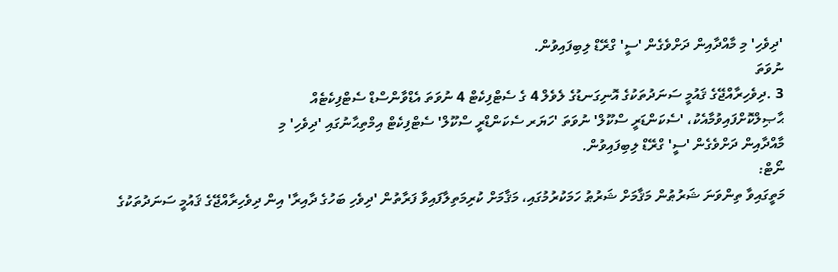'ދިވެހި' މި މާއްދާއިން ދަށްވެގެން 'ސީ' ގްރޭޑް ލިބިފައިވުން.
ނުވަތަ
3 .ދިވެހިރާއްޖޭގެ ޤައުމީ ސަނަދުތަކުގެ އޮނިގަނޑުގެ ލެވެލް 4 ގެ ސެޓްފިކެޓް 4 ނުވަތަ އެޑްވާންސްޑް ސެޓްފިކެޓެއް
ޙާޞިލްކޮށްފައިވުމާއެކު، 'ސެކަންޑަރީ ސްކޫލް' ނުވަތަ 'ހަޔަރ ސެކަންޑްރީ ސްކޫލް' ސެޓްފިކެޓް އިމްތިޙާނުގައި 'ދިވެހި' މި
މާއްދާއިން ދަށްވެގެން 'ސީ' ގްރޭޑް ލިބިފައިވުން.
ނޯޓް:
މަތީގައިވާ ތިންވަނަ ޝަރުޠުން މަޤާމަށް ޝަރުޠު ހަމަކުރުމުގައި، މަޤާމަށް ކުރިމަތިލާފައިވާ ފަރާތުން 'ދިވެހި ބަހުގެ ދާއިރާ' އިން ދިވެހިރާއްޖޭގެ ޤައުމީ ސަނަދުތަކުގެ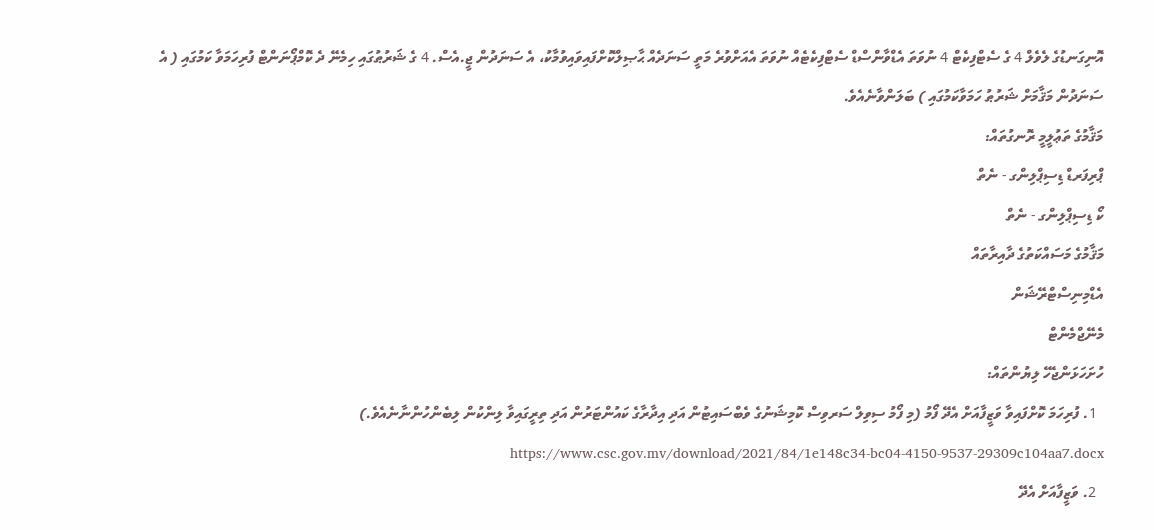އޮނިގަނޑުގެ ލެވެލް 4 ގެ ސެޓްފިކެޓް 4 ނުވަތަ އެޑްވާންސްޑް ސެޓްފިކެޓެއް ނުވަތަ އެއަށްވުރެ މަތީ ސަނަދެއް ޙާޞިލްކޮށްފައިވައިވުމާކު، އެ ސަނަދުން ޖީ.އެސް. 4 ގެ ޝަރުޠުގައި ހިމެނޭ ދެ ކޮމްޕޯނަންޓް ފުރިހަމަވާ ކަމުގައި ( އެ ސަނަދުން މަޤާމަށް ޝަރުޠު ހަމަވާކަމުގައި ) ބަލަންވާނެއެވެ.
މަޤާމުގެ ތަޢުލީމީ ރޮނގުތައް:
ޕްރިފަރޑް ޑިސިޕްލިންގ - ނެތް
ކޯ ޑިސިޕްލިންގ - ނެތް
މަޤާމުގެ މަސައްކަތުގެ ދާއިރާތައް
އެޑްމިނިސްޓްރޭޝަން
މެނޭޖްމެންޓް
ހުށަހަޅަންޖެހޭ ލިޔުންތައް:
  1. ފުރިހަމަ ކޮށްފައިވާ ވަޒީފާއަށް އެދޭ ފޯމު (މި ފޯމު ސިވިލް ސަރވިސް ކޮމިޝަނުގެ ވެބްސައިޓުން އަދި އިދާރާގެ ކައުންޓަރުން އަދި ތިރީގައިވާ ލިންކުން ލިބެންހުންނާނެއެވެ.)  https://www.csc.gov.mv/download/2021/84/1e148c34-bc04-4150-9537-29309c104aa7.docx
  2. ވަޒީފާއަށް އެދޭ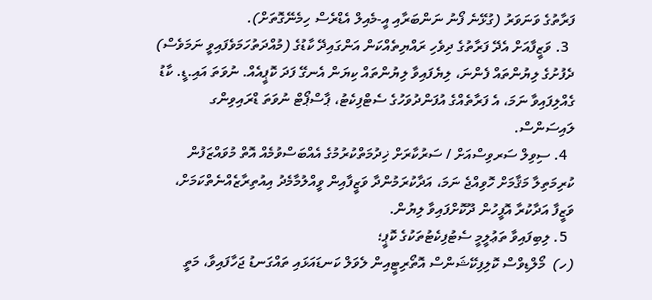ފަރާތުގެ ވަނަވަރު (ގުޅޭނެ ފޯނު ނަންބަރާއި އީ-މެއިލް އެޑްރެސް ހިމެނޭގޮތަށް).
  3. ވަޒީފާއަށް އެދޭ ފަރާތުގެ ދިވެހި ރައްޔިތެއްކަން އަންގައިދޭ ކާޑުގެ (މުއްދަތުހަމަވެފައިވީ ނަމަވެސް) ދެފުށުގެ ލިޔުންތައް ފެންނަ، ލިޔެފައިވާ ލިޔުންތައް ކިޔަން އެނގޭ ފަދަ ކޮޕީއެއް. ނުވަތަ އައި.ޑީ. ކާޑު ގެއްލިފައިވާ ނަމަ، އެ ފަރާތެއްގެ އުފަންދުވަހުގެ ސެޓްފިކެޓު، ޕާސްޕޯޓް ނުވަތަ ޑްރައިވިންގ ލައިސަންސް.
  4. ސިވިލް ސަރވިސްއަށް / ސަރުކާރަށް ޚިދުމަތްކުރުމުގެ އެއްބަސްވުމެއް އޮތް މުވައްޒަފުން ކުރިމަތިލާ މަޤާމަށް ހޮވިއްޖެ ނަމަ، އަދާކުރަމުންދާ ވަޒީފާއިން ވީއްލުމާމެދު އިއުތިރާޒެއްނެތްކަމަށް، ވަޒީފާ އަދާކުރާ އޮފީހުން ދޫކޮށްފައިވާ ލިޔުން.
  5. ލިބިފައިވާ ތަޢުލީމީ ސެޓުފިކެޓުތަކުގެ ކޮޕީ؛
(ހ)  މޯލްޑިވްސް ކޮލިފިކޭޝަންސް އޮތޯރިޓީއިން ލެވަލް ކަނޑައަޅައި ތައްގަނޑު ޖަހާފައިވާ، މަތީ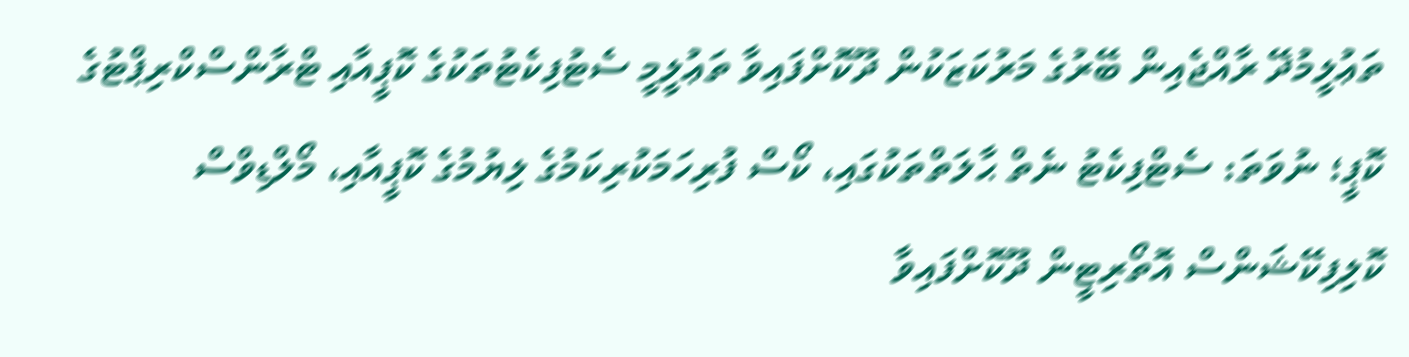ތަޢުލީމުދޭ ރާއްޖެއިން ބޭރުގެ މަރުކަޒަކުން ދޫކޮށްފައިވާ ތަޢުލީމީ ސެޓުފިކެޓުތަކުގެ ކޮޕީއާއި ޓްރާންސްކްރިޕްޓުގެ ކޮޕީ؛ ނުވަތަ: ސެޓްފިކެޓު ނެތް ޙާލަތްތަކުގައި، ކޯސް ފުރިހަމަކުރިކަމުގެ ލިޔުމުގެ ކޮޕީއާއި، މޯލްޑިވްސް ކޮލިފިކޭޝަންސް އޮތޯރިޓީން ދޫކޮށްފައިވާ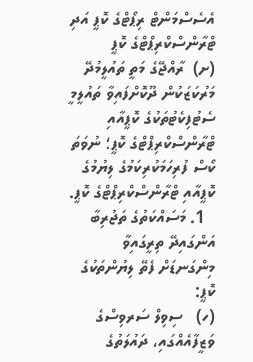އެސެސްމަންޓް ރިޕޯޓްގެ ކޮޕީ އަދި ޓްރާންސްކްރިޕްޓްގެ ކޮޕީ
(ށ)  ރާއްޖޭގެ މަތީ ތައުލީމުދޭ މަރުކަޒަކުން ދޫކޮށްފައިވާ ތައުލީމީ ސެޓުފިކެޓުތަކުގެ ކޮޕީއާއި ޓްރާންސްކްރިޕްޓްގެ ކޮޕީ؛ ނުވަތަ ކޯސް ފުރިހަމަކުރިކަމުގެ ލިޔުމުގެ ކޮޕީއާއި ޓްރާންސްކްރިޕްޓްގެ ކޮޕީ.
  1. މަސައްކަތުގެ ތަޖުރިބާ އަންގައިދޭ ތިރީގައިވާ މިންގަނޑަށް ފެތޭ ލިޔުންތަކުގެ ކޮޕީ:
(ހ)   ސިވިލް ސަރވިސްގެ ވަޒީފާއެއްގައި، ދައުލަތުގެ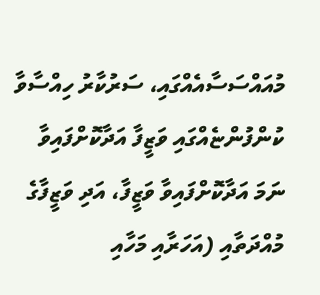މުއައްސަސާއެއްގައި، ސަރުކާރު ހިއްސާވާ ކުންފުންޏެއްގައި ވަޒީފާ އަދާކޮށްފައިވާ ނަމަ އަދާކޮށްފައިވާ ވަޒީފާ، އަދި ވަޒީފާގެ މުއްދަތާއި (އަހަރާއި މަހާއި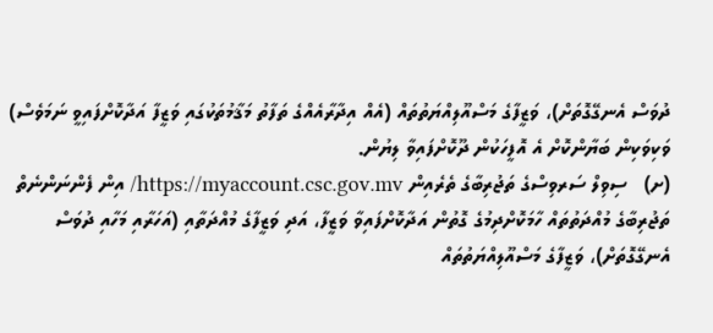ދުވަސް އެނގޭގޮތަށް)، ވަޒީފާގެ މަސްއޫލިއްޔަތުތައް (އެއް އިދާރާއެއްގެ ތަފާތު މަޤާމުތަކުގައި ވަޒީފާ އަދާކޮށްފައިވީ ނަމަވެސް) ވަކިވަކިން ބަޔާންކޮށް އެ އޮފީހަކުން ދޫކޮށްފައިވާ ލިޔުން.
(ށ)   ސިވިލް ސަރވިސްގެ ތަޖުރިބާގެ ތެރެއިން https://myaccount.csc.gov.mv/ އިން ފެންނަންނެތް ތަޖުރިބާގެ މުއްދަތުތައް ހާމަކޮށްދިމުގެ ގޮތުން އަދާކޮށްފައިވާ ވަޒީފާ، އަދި ވަޒީފާގެ މުއްދަތާއި (އަހަރާއި މަހާއި ދުވަސް އެނގޭގޮތަށް)، ވަޒީފާގެ މަސްއޫލިއްޔަތުތައް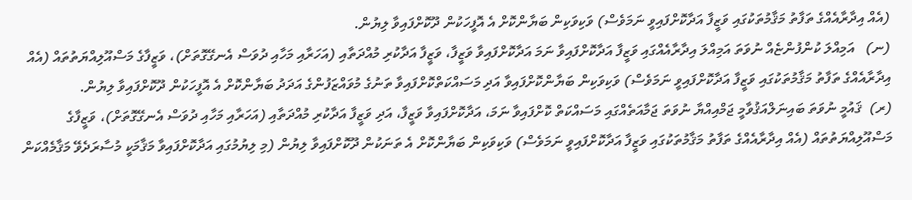(އެއް އިދާރާއެއްގެ ތަފާތު މަޤާމުތަކުގައި ވަޒީފާ އަދާކޮށްފައިވީ ނަމަވެސް) ވަކިވަކިން ބަޔާންކޮށް އެ އޮފީހަކުން ދޫކޮށްފައިވާ ލިޔުން.
(ނ)   އަމިއްލަ ކުންފުންޏެއް ނުވަތަ އަމިއްލަ އިދާރާއެއްގައި ވަޒީފާ އަދާކޮށްފައިވާ ނަމަ އަދާކޮށްފައިވާ ވަޒީފާ، ވަޒީފާ އަދާކުރި މުއްދަތާއި (އަހަރާއި މަހާއި ދުވަސް އެނގޭގޮތަށް)، ވަޒީފާގެ މަސްއޫލިއްޔަތުތައް (އެއް އިދާރާއެއްގެ ތަފާތު މަޤާމުތަކުގައި ވަޒީފާ އަދާކޮށްފައިވީ ނަމަވެސް) ވަކިވަކިން ބަޔާންކޮށްފައިވާ އަދި މަސައްކަތްކޮށްފައިވާ ތަނުގެ މުވައްޒަފުންގެ އަދަދު ބަޔާންކޮށް އެ އޮފީހަކުން ދޫކޮށްފައިވާ ލިޔުން.
(ރ)  ޤައުމީ ނުވަތަ ބައިނަލްއަޤުވާމީ ޖަމްއިއްޔާ ނުވަތަ ޖަމާއަތެއްގައި މަސައްކަތް ކޮށްފައިވާ ނަމަ، އަދާކޮށްފައިވާ ވަޒީފާ، އަދި ވަޒީފާ އަދާކުރި މުއްދަތާއި (އަހަރާއި މަހާއި ދުވަސް އެނގޭގޮތަށް)، ވަޒީފާގެ މަސްއޫލިއްޔަތުތައް (އެއް އިދާރާއެއްގެ ތަފާތު މަޤާމުތަކުގައި ވަޒީފާ އަދާކޮށްފައިވީ ނަމަވެސް) ވަކިވަކިން ބަޔާންކޮށް އެ ތަނަކުން ދޫކޮށްފައިވާ ލިޔުން (މި ލިޔުމުގައި އަދާކޮށްފައިވާ މަޤާމަކީ މުސާރަދެވޭ މަޤާމެއްކަން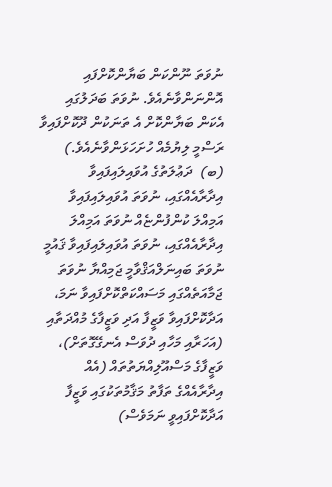ނުވަތަ ނޫންކަން ބަޔާންކޮށްފައި އޮންނަންވާނެއެވެ. ނުވަތަ ބަދަލުގައި އެކަން ބަޔާންކޮށް އެ ތަނަކުން ދޫކޮށްފައިވާ ރަސްމީ ލިޔުމެއް ހުށަހަޅަންވާނެއެވެ.)
(ބ)  ދަޢުލަތުގެ އުވައިލައިފައިވާ އިދާރާއެއްގައި، ނުވަތަ އުވައިލައިފައިވާ އަމިއްލަ ކުންފުންޏެއް ނުވަތަ އަމިއްލަ އިދާރާއެއްގައި، ނުވަތަ އުވައިލައިފައިވާ ޤައުމީ ނުވަތަ ބައިނަލްއަޤްވާމީ ޖަމިއްޔާ ނުވަތަ ޖަމާއަތެއްގައި މަސައްކަތްކޮށްފައިވާ ނަމަ، އަދާކޮށްފައިވާ ވަޒީފާ އަދި ވަޒީފާގެ މުއްދަތާއި (އަހަރާއި މަހާއި ދުވަސް އެނގޭގޮތަށް)، ވަޒީފާގެ މަސްއޫލިއްޔަތުތައް (އެއް އިދާރާއެއްގެ ތަފާތު މަޤާމުތަކުގައި ވަޒީފާ އަދާކޮށްފައިވީ ނަމަވެސް)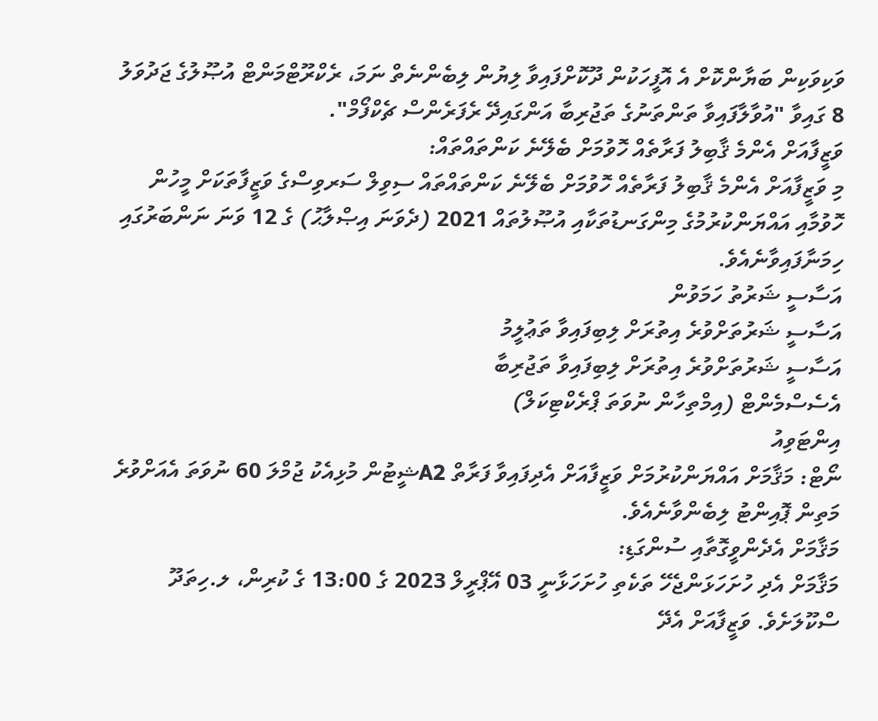ވަކިވަކިން ބަޔާންކޮށް އެ އޮފީހަކުން ދޫކޮށްފައިވާ ލިޔުން ލިބެންނެތް ނަމަ، ރެކްރޫޓްމަންޓް އުޞޫލުގެ ޖަދުވަލު 8 ގައިވާ "އުވާލާފައިވާ ތަންތަނުގެ ތަޖުރިބާ އަންގައިދޭ ރެފަރެންސް ޗެކްފޯމް".
ވަޒީފާއަށް އެންމެ ޤާބިލު ފަރާތެއް ހޮވުމަށް ބެލޭނެ ކަންތައްތައް:
މި ވަޒީފާއަށް އެންމެ ޤާބިލު ފަރާތެއް ހޮވުމަށް ބެލޭނެ ކަންތައްތައް ސިވިލް ސަރވިސްގެ ވަޒީފާތަކަށް މީހުން ހޮވުމާއި އައްޔަންކުރުމުގެ މިންގަނޑުތަކާއި އުޞޫލުތައް 2021 (ދެވަނަ އިޞްލާޙު) ގެ 12 ވަނަ ނަންބަރުގައި ހިމަނާފައިވާނެއެވެ.
އަސާސީ ޝަރުތު ހަމަވުން
އަސާސީ ޝަރުތަށްވުރެ އިތުރަށް ލިބިފައިވާ ތަޢުލީމު
އަސާސީ ޝަރުތަށްވުރެ އިތުރަށް ލިބިފައިވާ ތަޖުރިބާ
އެސެސްމެންޓް (އިމްތިހާން ނުވަތަ ޕްރެކްޓިކަލް)
އިންޓަވިއު
ނޯޓް: މަޤާމަށް އައްޔަންކުރުމަށް ވަޒީފާއަށް އެދިފައިވާ ފަރާތް A2ޝީޓުން މުޅިއެކު ޖުމްލަ 60 ނުވަތަ އެއަށްވުރެ މަތިން ޕޮއިންޓު ލިބެންވާނެއެވެ.
މަޤާމަށް އެދެންވީގޮތާއި ސުންގަޑި:
މަޤާމަށް އެދި ހުށަހަޅަންޖެހޭ ތަކެތި ހުށަހަޅާނީ 03 އޭޕްރީލް 2023 ގެ 13:00 ގެ ކުރިން، ލ.ހިތަދޫ ސްކޫލަށެވެ. ވަޒީފާއަށް އެދޭ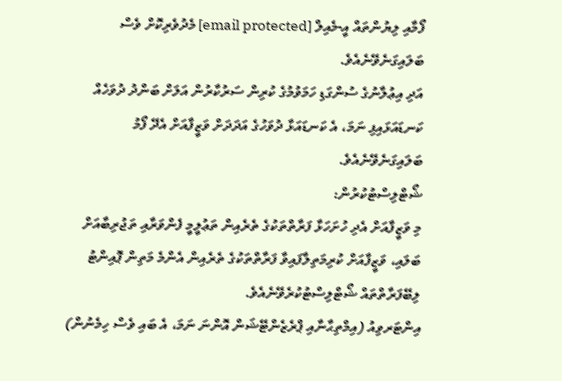ފޯމާއި ލިޔުންތައް އީ-މެއިލް [email protected] މެދުވެރިކޮށް ވެސް ބަލައިގަނެވޭނެއެވެ.
އަދި އިޢުލާނުގެ ސުންގަޑި ހަމަވުމުގެ ކުރިން ސަރުކާރުން އަލަށް ބަންދު ދުވަހެއް ކަނޑައަޅައިފި ނަމަ، އެ ކަނޑައަޅާ ދުވަހުގެ އަދަދަށް ވަޒީފާއަށް އެދޭ ފޯމު ބަލައިގަނެވޭނެއެވެ.
ޝޯޓްލިސްޓުކުރުން:
މި ވަޒީފާއަށް އެދި ހުށަހަޅާ ފަރާތްތަކުގެ ތެރެއިން ތަޢުލީމީ ފެންވަރާއި ތަޖުރިބާއަށް ބަލައި، ވަޒީފާއަށް ކުރިމަތިލާފައިވާ ފަރާތްތަކުގެ ތެރެއިން އެންމެ މަތިން ޕޮއިންޓު ލިބޭފަރާތްތައް ޝޯޓްލިސްޓުކުރެވޭނެއެވެ.
އިންޓަރވިއު (އިމްތިޙާނާއި ޕްރެޒެންޓޭޝަން އޮންނަ ނަމަ، އެ ބައި ވެސް ހިމެނުން)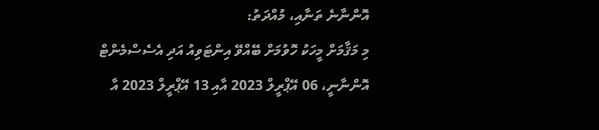އޮންނާނެ ތަނާއި، މުއްދަތު:
މި މަޤާމަށް މީހަކު ހޮވުމަށް ބޭއްވޭ އިންޓަވިއު އަދި އެސެސްމެންޓް އޮންނާނީ، 06 އޭޕްރީލް 2023 އާއި 13 އޭޕްރީލް 2023 އާ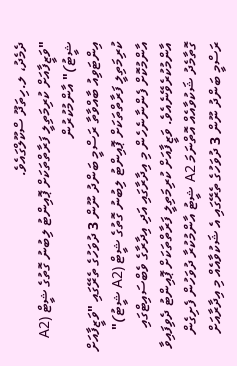ދެމެދު، ލ.ހިތަދޫ ސްކޫލްގައެވެ.
"ވަޒީފާއަށް ކުރިމަތިލީ ފަރާތްތަކަށް ޕޮއިންޓު ލިބުނު ގޮތުގެ ޝީޓް (A2 ޝީޓު)" އާންމުކުރުން
އިންޓަވިއު ބާއްވާތާ ރަސްމީ ބަންދު ނޫން 3 ދުވަހުގެ ތެރޭގައި "ވަޒީފާއަށް ކުރިމަތިލީ ފަރާތްތަކަށް ޕޮއިންޓު ލިބުނު ގޮތުގެ ޝީޓް (A2 ޝީޓު)" އާންމުކޮށް ފެންނާނެހެން މި އިދާރާގައި އަދި އިދާރާގެ ވެބްސައިޓްގައި އާންމުކުރެވޭނެއެވެ. ވަޒީފާއަށް ކުރިމަތިލީ ފަރާތްތަކަށް ޕޮއިންޓު ދެވިފައިވާ ގޮތާމެދު ޝަކުވާއެއް އޮތްނަމަ A2 ޝީޓު އާންމުކުރާ ދުވަހުން ފެށިގެން ރަސްމީ ބަންދު ނޫން 3 ދުވަހުގެ ތެރޭގައި އެ ޝަކުވާއެއް މި އިދާރާއަށް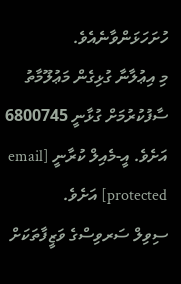ހުށަހަޅަންވާނެއެވެ.
މި އިޢުލާނާ ގުޅިގެން މަޢުލޫމާތު ސާފުކުރުމަށް ގުޅާނީ 6800745 އަށެވެ. އީ-މެއިލް ކުރާނީ [email protected] އަށެވެ.
ސިވިލް ސަރވިސްގެ ވަޒީފާތަކަށް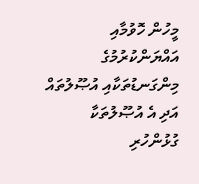މީހުން ހޮވުމާއި އައްޔަންކުރުމުގެ މިންގަނޑުތަކާއި އުޞޫލުތައް އަދި އެ އުޞޫލުތަކާ ގުޅުންހުރި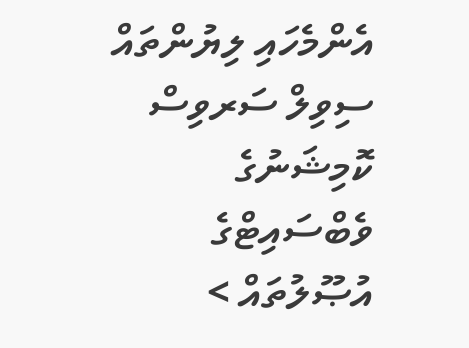އެންމެހައި ލިޔުންތައް ސިވިލް ސަރވިސް ކޮމިޝަނުގެ ވެބްސައިޓްގެ އުޞޫލުތައް >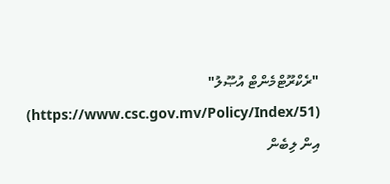"ރެކްރޫޓްމެންޓް އުޞޫލު" (https://www.csc.gov.mv/Policy/Index/51) އިން ލިބެން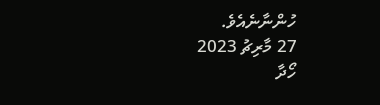ހުންނާނެއެވެ.
27 މާރިޗު 2023
ހޯދާ